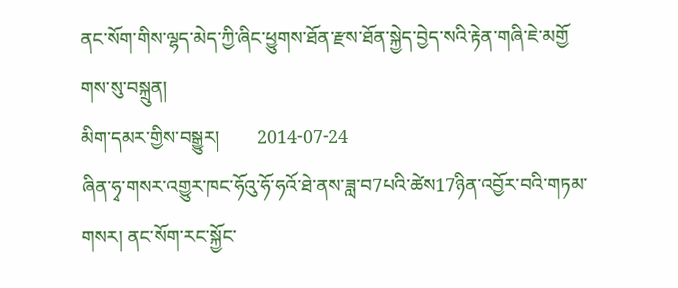ནང་སོག་གིས་ལྷད་མེད་ཀྱི་ཞིང་ཕྱུགས་ཐོན་རྫས་ཐོན་སྐྱེད་བྱེད་སའི་རྟེན་གཞི་ཇེ་མགྱོ གས་སུ་བསྐྲུན།
མིག་དམར་གྱིས་བསྒྱུར།        2014-07-24
ཞིན་ཧྭ་གསར་འགྱུར་ཁང་ཧོའུ་ཧོ་ཧའོ་ཐེ་ནས་ཟླ་བ7པའི་ཚེས17ཉིན་འབྱོར་བའི་གཏམ་གསར། ནང་སོག་རང་སྐྱོང་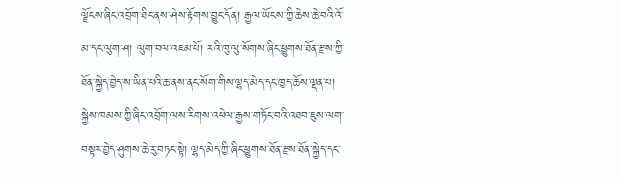ལྗོངས་ཞིང་འབྲོག་ཐིང་ནས་ཤེས་རྟོགས་བྱུང་དོན། རྒྱལ་ཡོངས་ཀྱི་ཆེས་ཆེ་བའི་འོ་མ་དང་ལུག་ཤ། ལུག་བལ་འཇམ་པོ། རའི་ཁུ་ལུ་སོགས་ཞིང་ཕྱུགས་ཐོན་རྫས་ཀྱི་ཐོན་སྐྱེད་བྱེད་ས་ཡིན་པའི་ཆ་ནས་ནང་སོག་གིས་ལྷད་མེད་དང་ཁྱད་ཆོས་ལྡན་པ། སྐྱེས་ཁམས་ཀྱི་ཞིང་འབྲོག་ལས་རིགས་འཕེལ་རྒྱས་གཏོང་བའི་འཐབ་ཇུས་ལག་བསྟར་བྱེད་ཤུགས་ཆེ་རུ་བཏང་སྟེ། ལྷད་མེད་ཀྱི་ཞིང་ཕྱུགས་ཐོན་རྫས་ཐོན་སྐྱེད་དང་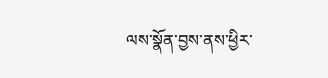ལས་སྣོན་བྱས་ནས་ཕྱིར་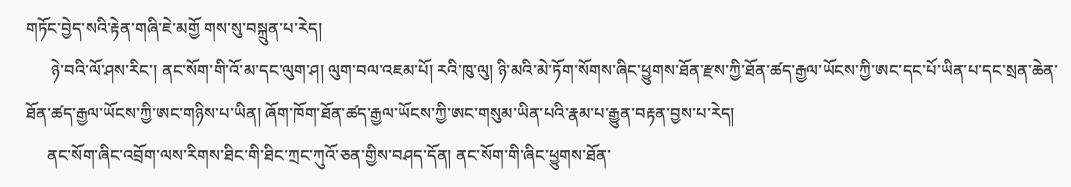གཏོང་བྱེད་སའི་རྟེན་གཞི་ཇེ་མགྱོ གས་སུ་བསྐྲུན་པ་རེད།
      ཉེ་བའི་ལོ་ཤས་རིང་། ནང་སོག་གི་འོ་མ་དང་ལུག་ཤ། ལུག་བལ་འཇམ་པོ། རའི་ཁུ་ལུ། ཉི་མའི་མེ་ཏོག་སོགས་ཞིང་ཕྱུགས་ཐོན་རྫས་ཀྱི་ཐོན་ཚད་རྒྱལ་ཡོངས་ཀྱི་ཨང་དང་པོ་ཡིན་པ་དང་སྲན་ཆེན་ཐོན་ཚད་རྒྱལ་ཡོངས་ཀྱི་ཨང་གཉིས་པ་ཡིན། ཞོག་ཁོག་ཐོན་ཚད་རྒྱལ་ཡོངས་ཀྱི་ཨང་གསུམ་ཡིན་པའི་རྣམ་པ་རྒྱུན་བརྟན་བྱས་པ་རེད།
     ནང་སོག་ཞིང་འབྲོག་ལས་རིགས་ཐིང་གི་ཐིང་ཀྲང་ཀུའོ་ཅན་གྱིས་བཤད་དོན། ནང་སོག་གི་ཞིང་ཕྱུགས་ཐོན་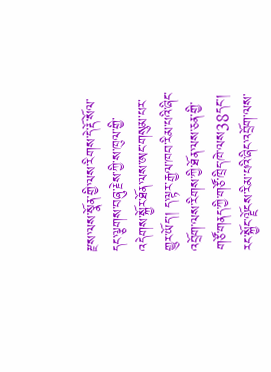རྫས་ལས་སྣོན་གྱི་ལས་རིགས་དེ་རྡོ་སོལ་དང་ལྕགས་བཞུ་རྗེས་ཀྱི་ས་ཁུལ་གྱི་འདེགས་སྐྱོར་ཐོན་ལས་ཨང་གསུམ་པར་གྱུར་ཡོད་། ད་ལྟར་རྒྱལ་ཁབ་རིམ་པའི་ཞིང་འབྲོག་ལས་རིགས་ཀྱི་ཐོན་ལས་ཅན་གྱི་གཙོ་གནད་ཀྱི་གཙོ་ཁྲིད་ཁེ་ལས38དང་།  རང་སྐྱོང་ལྗོངས་རིམ་པའི་ཞིང་འབྲོག་ལས་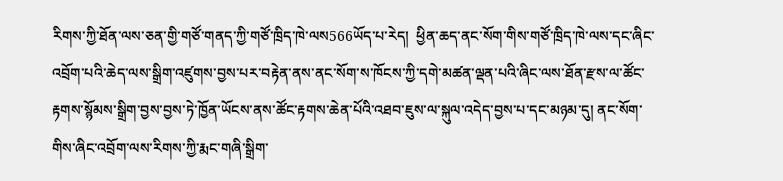རིགས་ཀྱི་ཐོན་ལས་ཅན་གྱི་གཙོ་གནད་ཀྱི་གཙོ་ཁྲིད་ཁེ་ལས566ཡོད་པ་རེད།  ཕྱིན་ཆད་ནང་སོག་གིས་གཙོ་ཁྲིད་ཁེ་ལས་དང་ཞིང་འབྲོག་པའི་ཆེད་ལས་སྒྲིག་འཛུགས་བྱས་པར་བརྟེན་ནས་ནང་སོག་ས་ཁོངས་ཀྱི་དགེ་མཚན་ལྡན་པའི་ཞིང་ལས་ཐོན་རྫས་ལ་ཚོང་རྟགས་སྙོམས་སྒྲིག་བྱས་བྱས་ཏེ་ཁྱོན་ཡོངས་ནས་ཚོང་རྟགས་ཆེན་པོའི་འཐབ་ཇུས་ལ་སྐུལ་འདེད་བྱས་པ་དང་མཉམ་དུ། ནང་སོག་གིས་ཞིང་འབྲོག་ལས་རིགས་ཀྱི་རྨང་གཞི་སྒྲིག་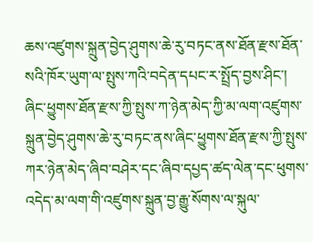ཆས་འཛུགས་སྐྲུན་བྱེད་ཤུགས་ཆེ་རུ་བཏང་ནས་ཐོན་རྫས་ཐོན་སའི་ཁོར་ཡུག་ལ་སྤུས་ཀའི་བདེན་དཔང་ར་སྤྲོད་བྱས་ཤིང་། ཞིང་ཕྱུགས་ཐོན་རྫས་ཀྱི་སྤུས་ཀ་ཉེན་མེད་ཀྱི་མ་ལག་འཛུགས་སྐྲུན་བྱེད་ཤུགས་ཆེ་རུ་བཏང་ནས་ཞིང་ཕྱུགས་ཐོན་རྫས་ཀྱི་སྤུས་ཀར་ཉེན་མེད་ཞིབ་བཤེར་དང་ཞིབ་དཔྱད་ཚད་ལེན་དང་ཕུགས་འདེད་མ་ལག་གི་འཛུགས་སྐྲུན་བྱ་རྒྱུ་སོགས་ལ་སྐུལ་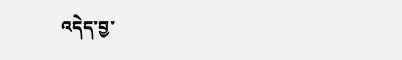འདེད་བྱ་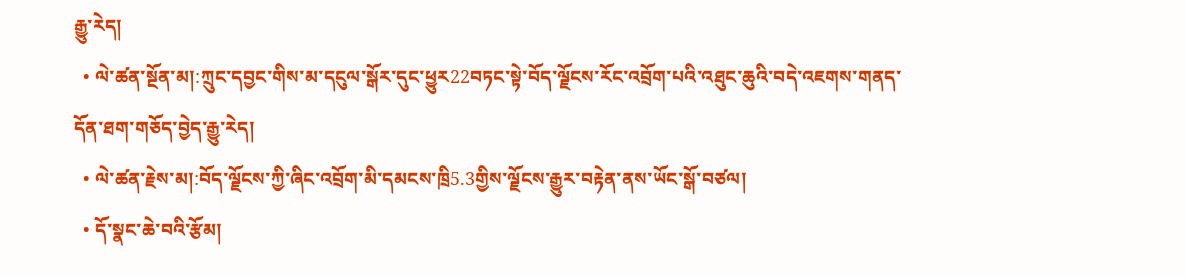རྒྱུ་རེད།
  • ལེ་ཚན་སྔོན་མ།:ཀྲུང་དབྱང་གིས་མ་དངུལ་སྒོར་དུང་ཕྱུར22བཏང་སྟེ་བོད་ལྗོངས་རོང་འབྲོག་པའི་འཐུང་ཆུའི་བདེ་འཇགས་གནད་དོན་ཐག་གཅོད་བྱེད་རྒྱུ་རེད།
  • ལེ་ཚན་རྗེས་མ།:བོད་ལྗོངས་ཀྱི་ཞིང་འབྲོག་མི་དམངས་ཁྲི5.3གྱིས་ལྗོངས་རྒྱུར་བརྟེན་ནས་ཡོང་སྒོ་བཙལ།
  • དོ་སྣང་ཆེ་བའི་རྩོམ།